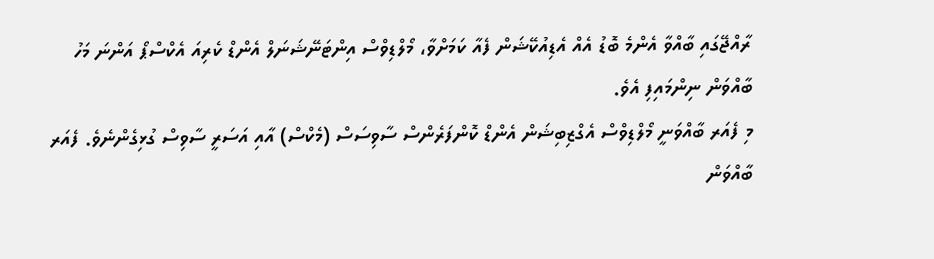ރާއްޖޭގައި ބާއްވާ އެންމެ ބޮޑު އެއް އެޑިއުކޭޝަން ފެއާ ކަމަށްވާ، މޯލްޑިވްސް އިންޓަނޭޝަނަލް އެންޑް ކެރިއަ އެކްސްޕޯ އަންނަ މަހު ބާއްވަން ނިންމައިފި އެވެ.
މި ފެއަރ ބާއްވަނީ މޯލްޑިވްސް އެގްޒިބިޝަން އެންޑް ކޮންފަރެންސް ސާވިސަސް (މެކްސް) އާއި އަސަރީ ސާވިސް ގުޅިގެންނެވެ. ފެއަރ ބާއްވަން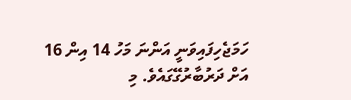ހަމަޖެހިފައިވަނީ އަންނަ މަހު 14 އިން 16 އަށް ދަރުބާރުގޭގައެވެ. މި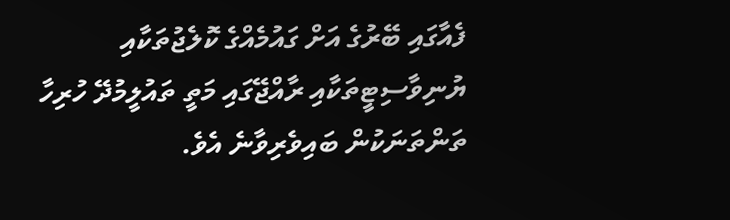ފެއާގައި ބޭރުގެ އަށް ގައުމެއްގެ ކޮލެޖުތަކާއި ޔުނިވާސިޓީތަކާއި ރާއްޖޭގައި މަތީ ތައުލީމުދޭ ހުރިހާ ތަންތަނަކުން ބައިވެރިވާނެ އެވެ.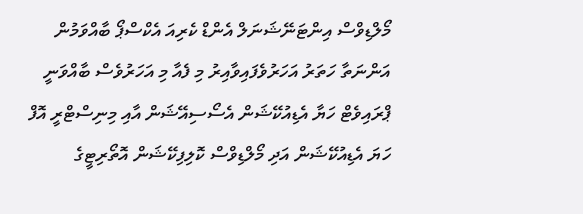މޯލްޑިވްސް އިންޓަނޭޝަނަލް އެންޑް ކެރިއަ އެކްސްޕޯ ބާއްވަމުން އަންނަތާ ހަތަރު އަހަރުވެފައިވާއިރު މި ފެއާ މި އަހަރުވެސް ބާއްވަނީ ޕްރައިވެޓް ހަޔާ އެޑިއުކޭޝަން އެސޯސިއޭޝަން އާއި މިނިސްޓްރީ އޮފް ހަޔަ އެޑިއުކޭޝަން އަދި މޯލްޑިވްސް ކޮލިފިކޭޝަން އޮތޯރިޓީގެ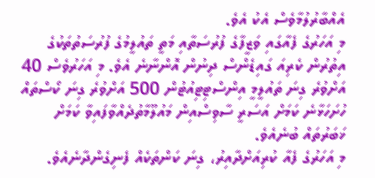އެއްބާރުލުމާވެސް އެކު އެވެ.
މި އަހަރުގެ ފެއާގައި ވަޒީފާގެ ފުރުސަތާއި މަތީ ތައުލީމުގެ ފުރުސަތުތަކުގެ އިތުރުން ކެރިއަ ގައިޑެންސް ދިނުން އޮންނާނެ އެވެ. މި އަހަރުވެސް 40 އަށްވުރެ ގިނަ ތައުލީމީ އިންސްޓިޓިއުޓުން 500 އަށްވުރެ ގިނަ ކޯސްތައް ހުށަހަޅާނެ ކަމަށް އަސަރީ ސާވިސްއިން މައުލޫމާތުދެއްވާފައިވާ ކަމަށް ޚަބަރުތައް ބުނެއެވެ.
މި އަހަރުގެ ފެއާ ކުރިއަށްދާއިރު، ގިނަ ކަންތަކެއް ފެނިގެންދާނެއެވެ.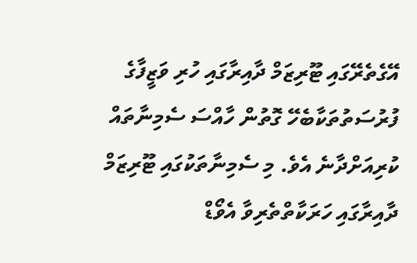އޭގެތެރޭގައި ޓޫރިޒަމް ދާއިރާގައި ހުރި ވަޒީފާގެ ފުރުސަތުތަކާބެހޭ ގޮތުން ހާއްސަ ސެމިނާތައް ކުރިއަށްދާނެ އެވެ. މި ސެމިނާތަކުގައި ޓޫރިޒަމް ދާއިރާގައި ހަރަކާތްތެރިވާ އެވޯޑް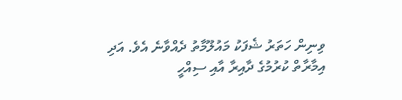ވިނިން ހަތަރު ޝެފަކު މައުލޫމާތު ދެއްވާނެ އެވެ. އަދި އިމާރާތް ކުރުމުގެ ދާއިރާ އާއި ސިއްހީ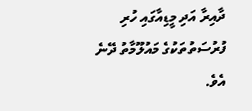ދާއިރާ އަދި މީޑިއާގައި ހުރި ފުރުސަތުތަކުގެ މައުލޫމާތު ދޭނެ އެވެ.